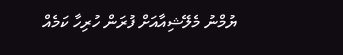ޔުމްނު މެލޭޝިއާއަށް ފުރަން ހުރިހާ ކަމެއް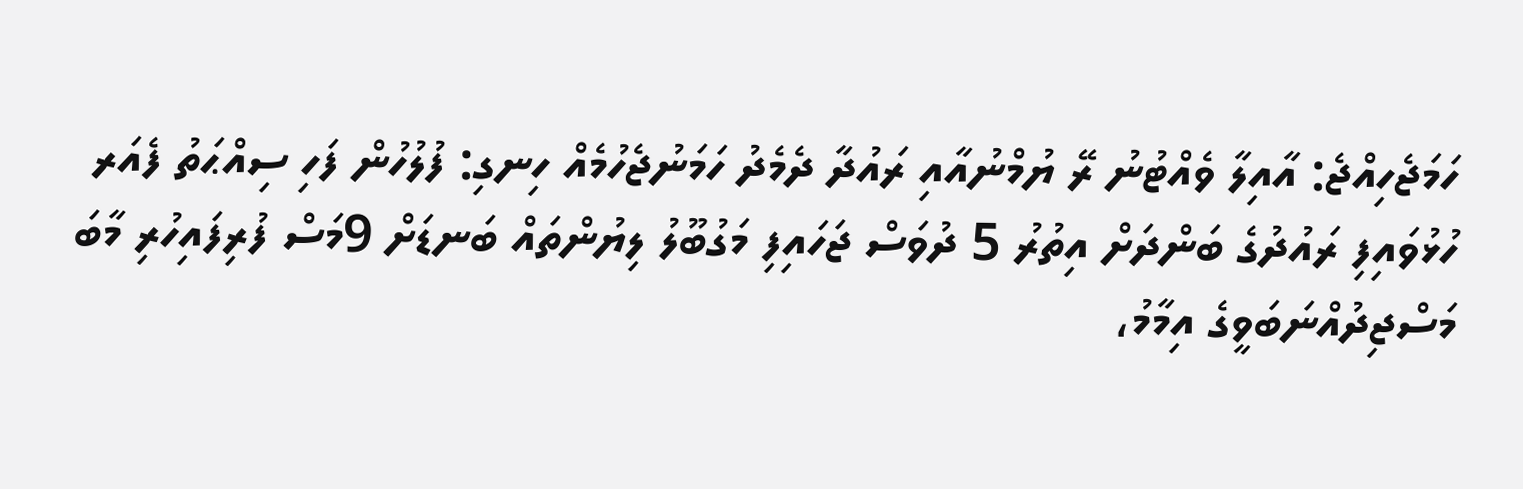ހަމަޖެހިއްޖެ: އާއިލާ ވެއްޓުނު ރޭ ޔުމްނުއާއި ރައުދާ ދެމެދު ހަމަނުޖެހުމެއް ހިނގި: ފުލުހުން ފަހި ސިއްޙަތު ފެއަރ ހުޅުވައިފި ރައުދުގެ ބަންދަށް އިތުރު 5 ދުވަސް ޖަހައިފި މަގުބޫލު ލިޔުންތައް ބަނޑަށް 9މަސް ފުރިފައިހުރި މާބަ
މަސްޖިދުއްނަބަވީގެ އިމާމު،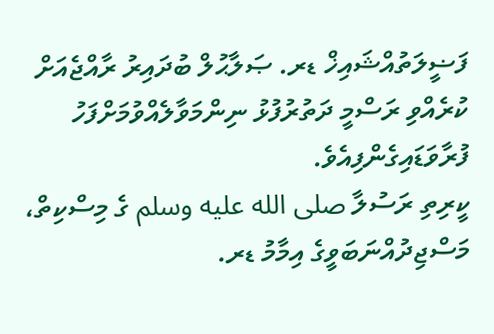ފަޟީލަތުއްޝައިޚް ޑރ. ޞަލާޙުލް ބުދައިރު ރާއްޖެއަށް ކުރެއްވި ރަސްމީ ދަތުރުފުޅު ނިންމަވާލެއްވުމަށްފަހު ފުރާވަޑައިގެންފިއެވެ.
ކީރިތި ރަސުލާ صلى الله عليه وسلم ގެ މިސްކިތް، މަސްޖިދުއްނަބަވީގެ އިމާމު ޑރ.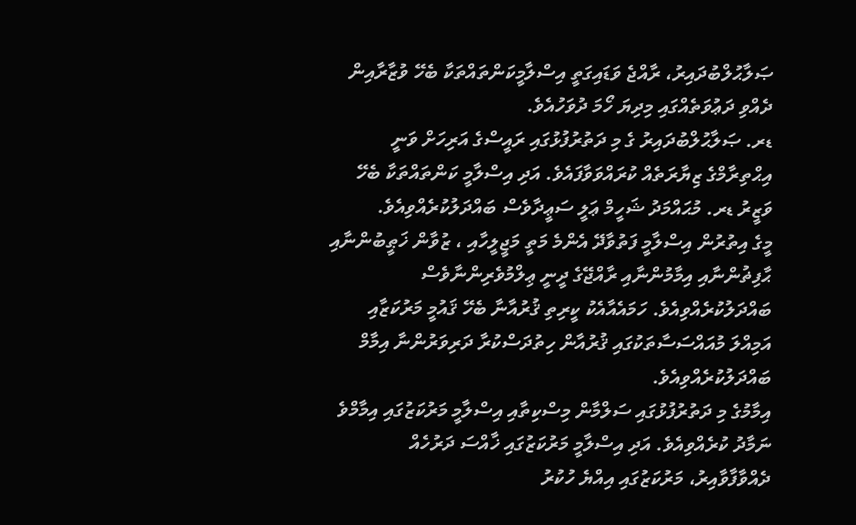ޞަލާޙުލްބުދައިރު، ރާއްޖެ ވަޑައިގަތީ އިސްލާމީކަންތައްތަކާ ބެހޭ ވުޒާރާއިން ދެއްވި ދަޢުވަތެއްގައި މިދިޔަ ހޯމަ ދުވަހުއެވެ.
ޑރ. ޞަލާޙުލްބުދައިރު ގެ މި ދަތުރުފުޅުގައި ރައީސްގެ އަރިހަށް ވަނީ އިޙްތިރާމްގެ ޒިޔާރަތެއް ކުރައްވަވާފައެވެ. އަދި އިސްލާމީ ކަންތައްތަކާ ބެހޭ ވަޒީރު ޑރ. މުޙައްމަދު ޝަހީމް ޢަލީ ސަޢީދާވެސް ބައްދަލުކުރެއްވިއެވެ.
މީގެ އިތުރުން އިސްލާމީ ފަތުވާދޭ އެންމެ މަތީ މަޖީލީހާއި ، ޒުވާން ޚަޠީބުންނާއި ޙާފިޡުންނާއި އިމާމުންނާއި ރާއްޖޭގެ ދީނީ ޢިލްމުވެރިންނާވެސް ބައްދަލުކުރެއްވިއެވެ. ހަމައެއާއެކު ކީރިތި ޤުރުއާނާ ބެހޭ ޤައުމީ މަރުކަޒާއި އަމިއްލަ މުއައްސަސާތަކުގައި ޤުރުއާން ހިތުދަސްކުރާ ދަރިވަރުންނާ އިމާމް ބައްދަލުކުރެއްވިއެވެ.
އިމާމުގެ މި ދަތުރުފުޅުގައި ސަލްމާން މިސްކިތާއި އިސްލާމީ މަރުކަޒުގައި އިމާމްވެ ނަމާދު ކުރެއްވިއެވެ. އަދި އިސްލާމީ މަރުކަޒުގައި ޚާއްސަ ދަރުހެއް ދެއްވާފާވާއިރު، މަރުކަޒުގައި އިއްޔެ ހުކުރު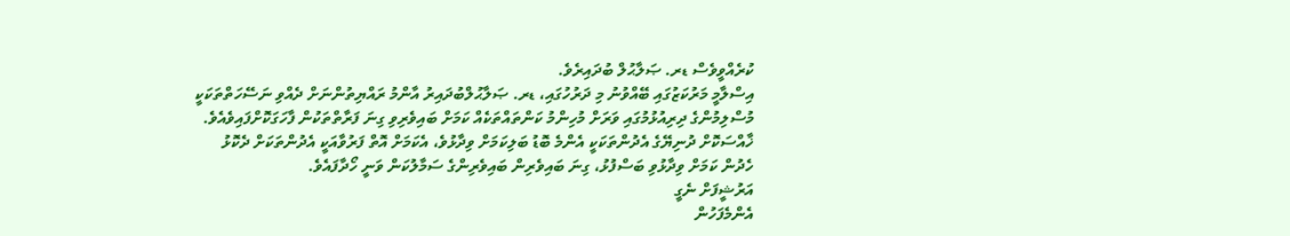ކުރެއްވީވެސް ޑރ. ޞަލާޙުލް ބުދައިރެވެ.
އިސްލާމީ މަރުކަޒުގައި ބޭއްވުނު މި ދަރުހުގައި، ޑރ. ޞަލާޙުލްބުދައިރު އާންމު ރައްޔިތުންނަށް ދެއްވި ނަސޭހަތްތަކަކީ މުސްލިމުންގެ ދިރިއުޅުމުގައި ވަރަށް މުހިންމު ކަންތައްތަކެއް ކަމަށް ބައިވެރިވި ގިނަ ފަރާތްތަކުން ފާހަގަކޮށްފައިވެއެވެ. ޚާއްސަކޮށް ދުނިޔޭގެ އެދުންތަކަކީ އެންމެ ބޮޑު ބަލިކަމަށް ވިދާޅުވެ، އެކަމަށް އޮތް ފަރުވާއަކީ އެދުންތަކަށް ދެކޮޅު ހެދުން ކަމަށް ވިދާޅުވި ބަސްފުޅު، ގިނަ ބައިވެރިން ބައިވެރިންގެ ސަމާލުކަން ވަނީ ހޯދާފައެވެ.
އަރުޝީފަށް ނެގީ
އެންމެފަހުން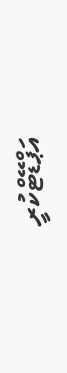އަޕްޑޭޓްކުރީ